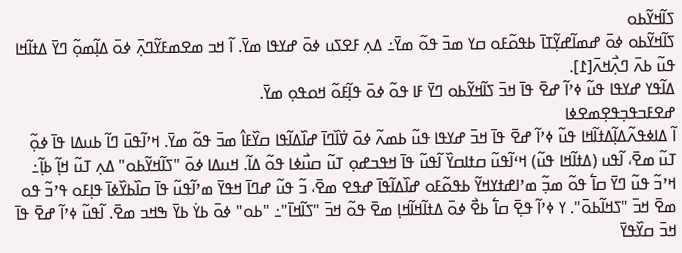ߖߊ߬ߞߌ߬ߕߋ
ߖߊ߬ߞߌ߬ߕߋ ߦߋ߫ ߝߘߊ߬ߝߌ߲߬ߠߊ߫ ߕߟߋ߬ߓߋ ߛߌ ߘߏ߫ ߟߋ߬ ߘߌ߫߸ ߡߍ߲ ߓߐߖߎ ߦߋ߫ ߝߌߟߊ ߘߌ߫. ߊ߬ ߞߏ ߘߐߘߓߌ߬ߣߍ߲߫ ߦߋ߫ ߡߊ߲߬ߘߋ߲߬ ߣߌ߫ ߡߙߊ߬ߞߊ ߟߎ߬ ߕߍ߫ ߣߍ߲߯ߞߍ߫[߁].
ߡߊ߬ߟߌ ߝߌߟߊ ߟߎ߬ ߦߴߊ߬ ߝߐ߫ ߟߊ߫ ߞߏ߫ ߖߊ߬ߞߌ߬ߕߋ ߣߌ߫ ߓߊ ߟߋ߬ ߦߋ߫ ߟߊ߲߬ߓߋ߬ ߞߋߟߋ߲ ߘߌ߫.
ߝߐߓߏߟߏ߲ߟߐ߲ߘߐߦߊ
ߊ߬ ߡߊߦߟߍ߬ߡߊ߲߬ߡߙߊ߬ߞߊ ߟߎ߬ ߦߴߊ߬ ߝߐ߫ ߟߊ߫ ߞߏ߫ ߝߌߟߊ ߟߎ߬ ߕߘߍ߬ ߦߋ߫ ߜ߭ߊ߰ߣߊ߫ ߝߊ߰ߡߊ߬ߟߊ ߛߌ߰ߓߊ߮ ߘߏ߫ ߟߋ߬ ߘߌ߫. ߞߴߊ߬ߟߎ߫ ߣߊ߬ ߕߎߡߊ ߟߊ߫ ߦߋ߲߬ ߠߎ߬ ߘߐ߫، ߊ߬ߟߎ (ߡߙߊ߬ߞߊ ߟߎ߬) ߞߵߊ߬ߟߎ߬ ߛߙߊߛߌ߰ ߊ߬ߟߎ߬ ߟߊ߫ ߞߟߏߝߋ߲ ߠߎ߬ ߛߎ߯ߦߊ ߟߋ߬ ߡߊ߬. ߞߎߡߊ ߦߋ߫ "ߖߊ߬ߞߌ߬ߕߋ" ߡߍ߲ ߠߎ߬ ߞߊ߲߬ ߕߊ߲߬߸ ߞߴߏ߬ ߟߎ߬ ߣߌ߫ ߛߊ߱ ߟߋ߬ ߘߏ߲߬ ߘߴߊߝߙߌߞߌ߬ ߕߟߋ߬ߓߋ ߝߊ߰ߡߊ߬ߟߊ߫ ߝߟߐ ߘߐ߫، ߏ߬ ߟߎ߬ ߝߣߊ߫ ߞߟߌ߫ ߘߴߊ߬ߟߎ߬ ߟߊ߫ ߛߊ߰ߕߌ߰ߦߊ߫ ߟߊ߲ߓߋ ߟߴߏ߬ ߟߋ ߘߐ߫ ߞߏ߫ "ߖߞߊ߬ߕߋ߫". ߌ ߦߴߊ߬ ߟߐ߲߫ ߛߊ߱ ߕߐ߯ ߦߋ߫ ߡߙߊ߬ߞߊ߬ߞߊ߲ ߘߐ߫ ߟߋ߬ ߞߏ߫ "ߖߊ߬ߞߊ߫"߸ "ߕߋ" ߦߋ߫ ߕߌ߭ ߕߌ߫ ߒߞߏ ߘߐ߫. ߊ߬ߟߎ߬ ߦߴߊ߬ ߝߐ߫ ߟߊ߫ ߞߏ߫ ߛߌ߰ߟߌ߫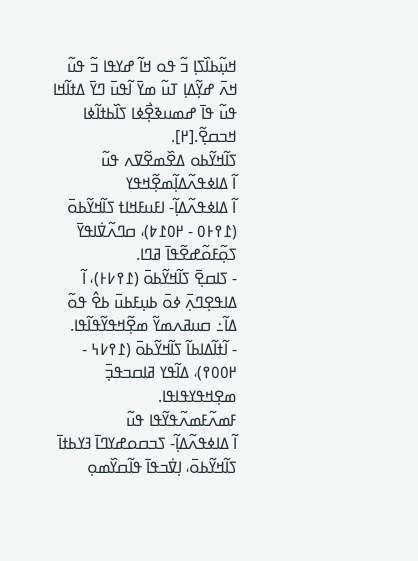ߞߎ߲߬ߕߊ߰ߖߊ߲ ߏ߬ ߟߋ ߞߊ߬ ߝߌߟߊ ߏ߬ ߟߎ߬ ߞߍ߫ ߝߌ߲߬ߡߊ߲ ߠߎ߬ ߘߌ߫ ߊ߬ߟߎ߫ ߣߌ߫ ߡߙߊ߬ߞߊ ߟߎ߬ ߟߊ߫ ߝߘߎߢߐ߲߯ߦߊ ߖߊ߰ߕߙߊ߬ߦߊ ߞߏߛߐ߲߬.[߂].
ߖߊ߬ߞߌ߬ߕߋ ߡߐ߰ߘߐ߬ߜߍ ߟߎ߬
ߊ߬ ߡߊߦߟߍ߬ߡߊ߲߬ߘߐ߲߬ߞߟߌ
ߊ߬ ߡߊߦߟߍ߬ߡߊ߲߬- ߊߓߎߓߞߊߙ ߖߊ߬ߞߌ߬ߕߋ߫ (߁߉߅߀ - ߂߀߁߈)، ߛߣߍ߬ߜ߭ߊߟߌ߫ ߖߋ߲߬ߓߋ߬ߝߐ߬ߟߊ߫ ߥߣߊ.
- ߖߊߛߐ߲߫ ߖߊ߬ߞߌ߬ߕߋ߫ (߁߉߇߅)، ߊ߬ ߡߊߟߐ߲ߣߍ߲߫ ߦߋ߫ ߕߎ߲ߓߕߎ߫ ߕߐ߮ ߟߋ߬ ߡߊ߬߸ ߛߎߥߍߘߌ߬ ߘߐ߲߬ߞߟߌ߬ߟߊ߬ߟߊ.
- ߊ߬ߙߊ߬ߡߊߕߊ߬ ߖߊ߬ߞߌ߬ߕߋ߫ (߁߉߇߆ - ߂߀߀߉)، ߡߊ߬ߟߌ ߥߊߛߏߟߏ߲߫ ߘߐ߲ߞߟߌߟߊߟߊ.
ߓߘߍ߬ߓߘߍ߬ߟߌ߬ߟߊ ߟߎ߬
ߊ߬ ߡߊߦߟߍ߬ߡߊ߲߬- ߖߏߛߋߝߌߣߊ߫ ߔߌߕߙߊ߫ ߖߊ߬ߞߌ߬ߕߋ߫، ߊ߲ߜ߭ߏߟߊ߫ ߟߊ߬ߛߌ߰ߘߋ߲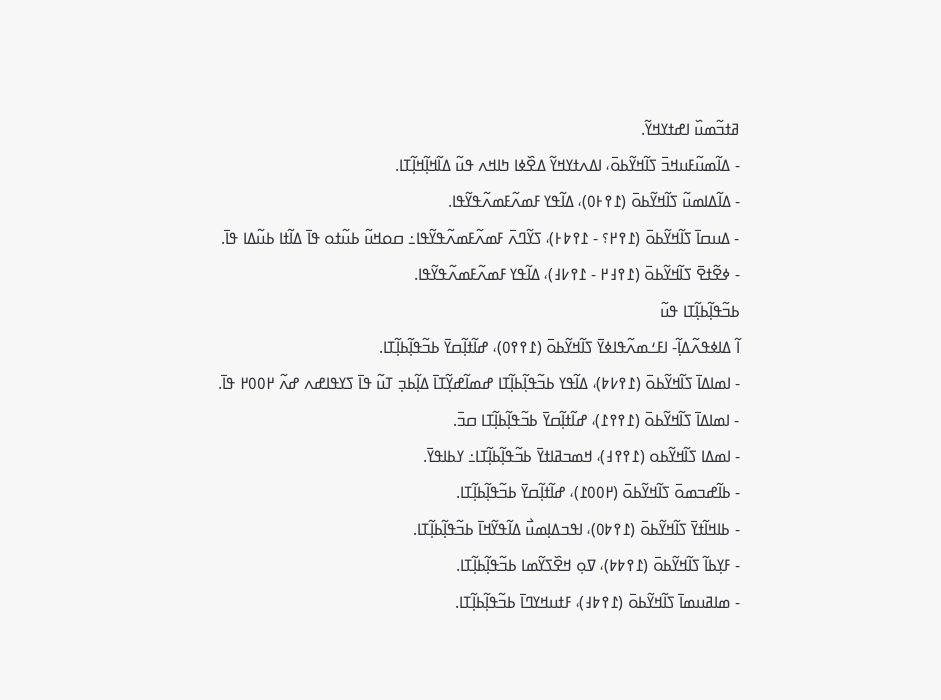ߥߙߏ߬ߘߎ߰ ߊߝߙߌߞߌ߬.
- ߡߊ߬ߘߎ߬ߓߎߞߏ߫ ߖߊ߬ߞߌ߬ߕߋ߫، ߊߡߍߙߌߞߌ߬ ߡߐ߰ߦߊ ߤߊߞߍ ߟߎ߬ ߡߊ߬ߞߊ߲߬ߞߊ߲߬ߠߊ.
- ߡߊ߬ߡߊߘߎ߬ ߖߊ߬ߞߌ߬ߕߋ߫ (߁߉߅߀)، ߡߊ߬ߟߌ ߓߘߍ߬ߓߘߍ߬ߟߌ߬ߟߊ.
- ߡߎߛߊ߫ ߖߊ߬ߞߌ߬ߕߋ߫ (߁߉߂؟ - ߁߉߈߅)، ߖߌ߬ߣߍ߫ ߓߘߍ߬ߓߘߍ߬ߟߌ߬ߟߊ߸ ߛߋߞߎ߬ ߕߎ߬ߙߋ ߟߊ߫ ߡߊ߬ߙߊ ߕߎ߬ߡߊ ߟߊ߫.
- ߦߐ߬ߙߐ߫ ߖߊ߬ߞߌ߬ߕߋ߫ (߁߉߃߂ - ߁߉߇߃)، ߡߊ߬ߟߌ ߓߘߍ߬ߓߘߍ߬ߟߌ߬ߟߊ.
ߕߏ߬ߟߊ߲߬ߕߊ߲߬ߠߊ ߟߎ߬
ߊ߬ ߡߊߦߟߍ߬ߡߊ߲߬- ߊߓߑߘߍ߬ߟߊߦߌ߫ ߖߊ߬ߞߌ߬ߕߋ߫ (߁߉߉߀)، ߝߊ߬ߙߊ߲߬ߛߌ߫ ߕߏ߬ߟߊ߲߬ߕߊ߲߬ߠߊ.
- ߊߘߊߡߊ߫ ߖߊ߬ߞߌ߬ߕߋ߫ (߁߉߇߈)، ߡߊ߬ߟߌ ߕߏ߬ߟߊ߲߬ߕߊ߲߬ߠߊ ߝߘߊ߬ߝߌ߲߬ߠߊ߫ ߡߊ߲߬ߕߏ߲ ߠߎ߬ ߟߊ߫ ߖߌߟߊߝߍ ߝߍ߬ ߂߀߀߂ ߟߊ߫.
- ߊߘߊߡߊ߫ ߖߊ߬ߞߌ߬ߕߋ߫ (߁߉߉߁)، ߝߊ߬ߙߊ߲߬ߛߌ߫ ߕߏ߬ߟߊ߲߬ߕߊ߲߬ߠߊ ߛߏ߫.
- ߊߘߡߊ ߖߊ߬ߞߌ߬ߕߋ (߁߉߉߃)، ߞߘߏߥߊߙߌ߫ ߕߏ߬ߟߊ߲߬ߕߊ߲߬ߠߊ߸ ߌߕߊߟߌ߫.
- ߕߊ߬ߝߏߘߋ߫ ߖߊ߬ߞߌ߬ߕߋ߫ (߂߀߀߁)، ߝߊ߬ߙߊ߲߬ߛߌ߫ ߕߏ߬ߟߊ߲߬ߕߊ߲߬ߠߊ.
- ߕߊߞߊ߬ߙߌ߫ ߖߊ߬ߞߌ߬ߕߋ߫ (߁߉߈߀)، ߊߟߏߡߊ߲ߘߎ߯ ߡߊ߬ߟߌ߬ߞߊ߫ ߕߏ߬ߟߊ߲߬ߕߊ߲߬ߠߊ.
- ߓߌ߲ߕߊ߬ ߖߊ߬ߞߌ߬ߕߋ߫ (߁߉߈߈)، ߜߋ߲ ߞߐ߰ߖߌ߬ߘߊ ߕߏ߬ߟߊ߲߬ߕߊ߲߬ߠߊ.
- ߘߊߥߎߘߊ߫ ߖߊ߬ߞߌ߬ߕߋ߫ (߁߉߈߃)، ߓߙߎߞߌߣߊ߫ ߕߏ߬ߟߊ߲߬ߕߊ߲߬ߠߊ.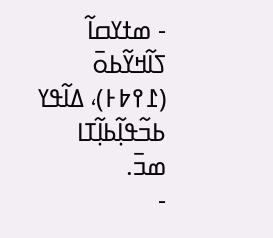- ߘߙߌߛߊ߬ ߖߊ߬ߞߌ߬ߕߋ߫ (߁߉߈߅)، ߡߊ߬ߟߌ ߕߏ߬ߟߊ߲߬ߕߊ߲߬ߠߊ ߘߏ߫.
-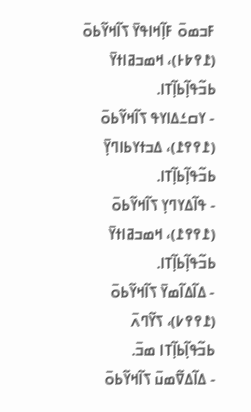ߓߏߘߋ߫ ߓߊ߲߬ߞߊߟߌ߫ ߖߊ߬ߞߌ߬ߕߋ߫ (߁߉߈߅)، ߞߘߏߥߊߙߌ߫ ߕߏ߬ߟߊ߲߬ߕߊ߲߬ߠߊ.
- ߌߛߑߡߊߌߟ ߖߊ߬ߞߌ߬ߕߋ߫ (߁߉߉߁)، ߡߏߙߌߕߊߣߌ߲߫ ߕߏ߬ߟߊ߲߬ߕߊ߲߬ߠߊ.
- ߟߊ߬ߡߌߣߌ߲ ߖߊ߬ߞߌ߬ߕߋ߫ (߁߉߉߁)، ߞߘߏߥߊߙߌ߫ ߕߏ߬ߟߊ߲߬ߕߊ߲߬ߠߊ.
- ߡߊ߬ߡߊ߬ߘߌ߫ ߖߊ߬ߞߌ߬ߕߋ߫ (߁߉߉߇)، ߖߌ߬ߣߍ߫ ߕߏ߬ߟߊ߲߬ߕߊ߲߬ߠߊ ߘߏ߫.
- ߡߊ߬ߡߜ߬ߘߎ߫ ߖߊ߬ߞߌ߬ߕߋ߫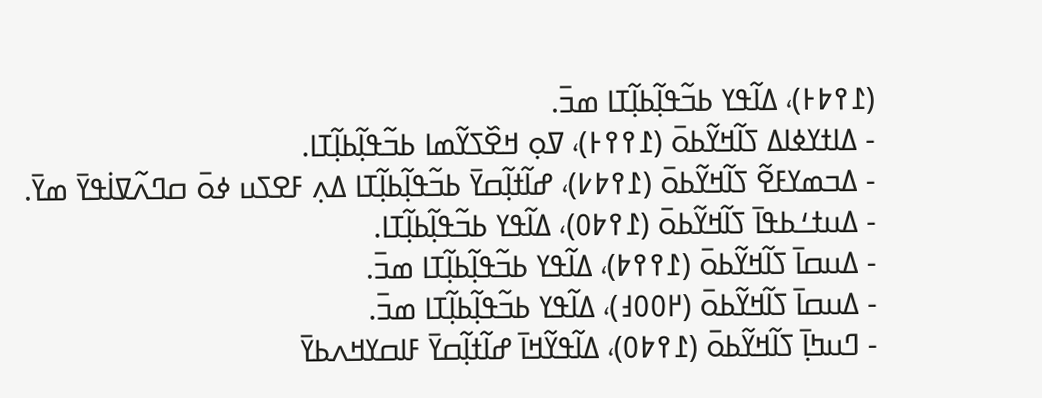(߁߉߈߅)، ߡߊ߬ߟߌ ߕߏ߬ߟߊ߲߬ߕߊ߲߬ߠߊ ߘߏ߫.
- ߡߊߙߌߦߊߡ ߖߊ߬ߞߌ߬ߕߋ߫ (߁߉߉߅)، ߜߋ߲ ߞߐ߰ߖߌ߬ߘߊ ߕߏ߬ߟߊ߲߬ߕߊ߲߬ߠߊ.
- ߡߏߘߌߓߐ߬ ߖߊ߬ߞߌ߬ߕߋ߫ (߁߉߈߇)، ߝߊ߬ߙߊ߲߬ߛߌ߫ ߕߏ߬ߟߊ߲߬ߕߊ߲߬ߠߊ ߡߍ߲ ߓߐߖߎ ߦߋ߫ ߛߣߍ߬ߜߊ߭ߟߌ߫ ߘߌ߫.
- ߡߎߙߑߕߟߊ߫ ߖߊ߬ߞߌ߬ߕߋ߫ (߁߉߈߀)، ߡߊ߬ߟߌ ߕߏ߬ߟߊ߲߬ߕߊ߲߬ߠߊ.
- ߡߎߛߊ߫ ߖߊ߬ߞߌ߬ߕߋ߫ (߁߉߉߈)، ߡߊ߬ߟߌ ߕߏ߬ߟߊ߲߬ߕߊ߲߬ߠߊ ߘߏ߫.
- ߡߎߛߊ߫ ߖߊ߬ߞߌ߬ߕߋ߫ (߂߀߀߃)، ߡߊ߬ߟߌ ߕߏ߬ߟߊ߲߬ߕߊ߲߬ߠߊ ߘߏ߫.
- ߣߎߤߊ߲߫ ߖߊ߬ߞߌ߬ߕߋ߫ (߁߉߈߀)، ߡߊ߬ߟߌ߬ߞߊ߫ ߝߊ߬ߙߊ߲߬ߛߌ߫ ߓߊߛߌߞߍߕߌ߫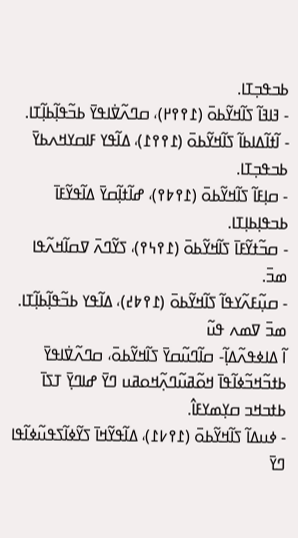ߕߏߟߏ߲ߠߊ.
- ߔߊߔߊ߬ ߖߊ߬ߞߌ߬ߕߋ߫ (߁߉߉߂)، ߛߣߍ߬ߜ߭ߊߟߌ߫ ߕߏ߬ߟߊ߲߬ߕߊ߲߬ߠߊ.
- ߊ߬ߙߊ߬ߡߊߕߊ߬ ߖߊ߬ߞߌ߬ߕߋ߫ (߁߉߉߁)، ߡߊ߬ߟߌ ߓߊߛߌߞߍߕߌ߫ ߕߏߟߏ߲ߠߊ.
- ߛߊ߲ߓߊ߬ ߖߊ߬ߞߌ߬ߕߋ߫ (߁߉߈߉)، ߝߊ߬ߙߊ߲߬ߛߌ߫ ߡߊ߬ߟߌ߬ߓߊ߫ ߕߏߟߊ߲ߕߊ߲ߠߊ.
- ߛߏ߬ߙߌ߬ߓߊ߫ ߖߊ߬ߞߌ߬ߕߋ߫ (߁߉߆߉)، ߖߌ߬ߣߍ߫ ߜߛߊ߬ߞߍ߬ߟߊ ߘߏ߫.
- ߛߎ߲߬ߓߍ߬ߌߟߊ߬ ߖߊ߬ߞߌ߬ߕߋ߫ (߁߉߈߄)، ߡߊ߬ߟߌ ߕߏ߬ߟߊ߲߬ߕߊ߲߬ߠߊ.
ߘߏ߫ ߜߘߍ ߟߎ߬
ߊ߬ ߡߊߦߟߍ߬ߡߊ߲߬- ߛߊ߬ߣߎ߬ߛߌ߫ ߖߊ߬ߞߌ߬ߕߋ߫، ߛߣߍ߬ߜ߭ߊߟߌ߫ ߕߙߏ߬ߞߏ߬ߦߊ߬ߟߊ߫ ߞߋ߬ߥߎ߬ߣߍ߲߬ߞߋߥߎ ߣߌ߫ ߝߊߣߌ߲߫ ߠߖߊ߫ ߕߙߏߞߏ ߛߌ߲ߘߌߓߊ߮.
- ߦߎߡߊ߬ ߖߊ߬ߞߌ߬ߕߋ߫ (߁߉߇߁)، ߡߊ߬ߟߌ߬ߞߊ߫ ߖߌ߬ߦߊ߬ߖߟߎ߬ߦߊ߬ߟߊ ߣߌ߫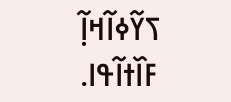ߖߌ߬ߦߊ߬ߞߊ߲߬ ߓߊ߰ߙߊ߬ߟߊ.